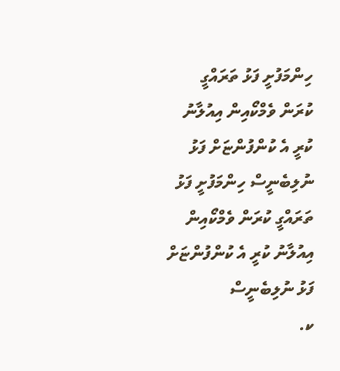ހިންމަފުށީ ފަޅު ތަރައްގީ ކުރަން ވެމްކޯއިން އިއުލާނު ކުރީ އެ ކުންފުންޏަށް ފަޅު ނުލިބެނީސް ހިންމަފުށީ ފަޅު ތަރައްގީ ކުރަން ވެމްކޯއިން އިއުލާނު ކުރީ އެ ކުންފުންޏަށް ފަޅު ނުލިބެނީސް
ކ.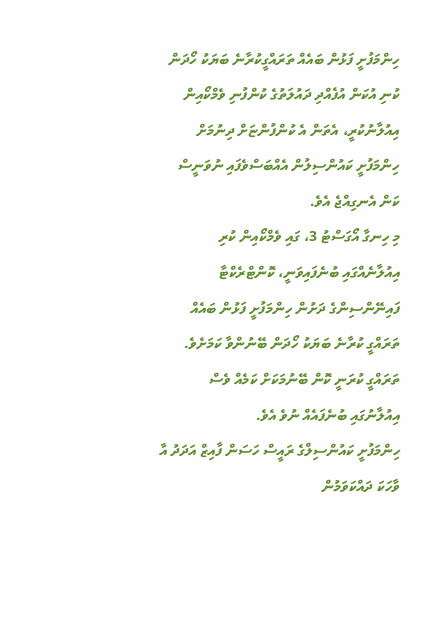ހިންމަފުށީ ފަޅުން ބައެއް ތަރައްގީކުރާނެ ބަޔަކު ހޯދަން ކުނި އުކަން އުފެއްދި ދައުލަތުގެ ކުންފުނި ވެމްކޯއިން އިއުލާނުކުރީ، އެތަން އެ ކުންފުންޏަށް ދިނުމަށް ހިންމަފުށީ ކައުންސިލުން އެއްބަސްވެފައި ނުވަނީސް ކަން އެނގިއްޖެ އެވެ.
މި ހިނގާ އޯގަސްޓު 3، ގައި ވެމްކޯއިން ކުރި އިއުލާނެއްގައި ބުނެފައިވަނީ، ކޮންޓްރެކްޓާ ފައިނޭންސިންގެ ދަށުން ހިންމަފުށީ ފަޅުން ބައެއް ތަރައްގީ ކުރާނެ ބަޔަކު ހޯދަން ބޭނުންވާ ކަމަށެވެ. ތަރައްގީ ކުރަނީ ކޮން ބޭނުމަކަށް ކަމެއް ވެސް އިއުލާނުގައި ބުނެފައެއް ނުވެ އެވެ.
ހިންމަފުށީ ކައުންސިލްގެ ރައީސް ހަސަން ފާއިޒް އަދަދު އާ ވާހަކަ ދައްކަވަމުން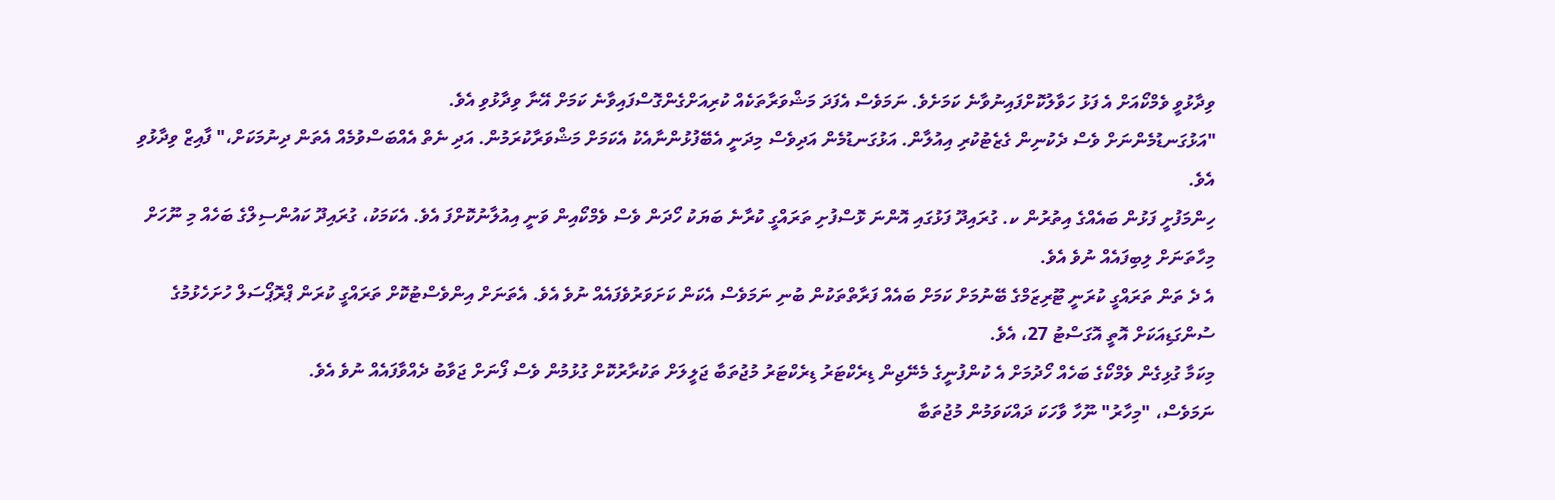ވިދާޅުވީ ވެމްކޯއަށް އެ ފަޅު ހަވާލުކޮށްފައިނުވާނެ ކަމަށެވެ. ނަމަވެސް އެފަދަ މަޝްވަރާތަކެއް ކުރިއަށްގެންގޮސްފައިވާނެ ކަމަށް އޭނާ ވިދާޅުވި އެވެ.
"އަޅުގަނޑުމެންނަށް ވެސް ދެކުނިން ގެޒެޓުކުރި އިއުލާން. އަޅުގަނޑުމެން އަދިވެސް މިދަނީ އެބޭފުޅުންނާއެކު އެކަމަށް މަޝްވަރާކުރަމުން. އަދި ނެތް އެއްބަސްވުމެއް އެތަން ދިނުމަކަށް،" ފާއިޒް ވިދާޅުވި އެވެ.
ހިންމަފުށީ ފަޅުން ބައެއްގެ އިތުރުން ކ. ގުރައިދޫ ފަޅުގައި އޮންނަ ޅޮސްފުށި ތަރައްގީ ކުރާނެ ބަޔަކު ހޯދަން ވެސް ވެމްކޯއިން ވަނީ އިއުލާނުކޮށްފަ އެވެ. އެކަމަކު، ގުރައިދޫ ކައުންސިލްގެ ބަހެއް މި ނޫހަށް މިހާތަނަށް ލިބިފައެއް ނުވެ އެވެ.
އެ ދެ ތަން ތަރައްގީ ކުރަނީ ޓޫރިޒަމްގެ ބޭނުމަށް ކަމަށް ބައެއް ފަރާތްތަކުން ބުނި ނަމަވެސް އެކަން ކަށަވަރުވެފައެއް ނުވެ އެވެ. އެތަނަށް އިންވެސްޓުކޮށް ތަރައްގީ ކުރަން ޕްރޮޕޯސަލް ހުށަހެޅުމުގެ ސުންގަޑިއަކަށް އޮތީ އޮގަސްޓު 27، އެވެ.
މިކަމާ ގުޅިގެން ވެމްކޯގެ ބަހެއް ހޯދުމަށް އެ ކުންފުނީގެ މެނޭޖިން ޑިރެކްޓަރު ޑިރެކްޓަރު މުޖުތަބާ ޖަލީލަށް ތަކުރާރުކޮށް ގުޅުމުން ވެސް ފޯނަށް ޖަވާބު ދެއްވާފައެއް ނުވެ އެވެ.
ނަމަވެސް، "މިހާރު" ނޫހާ ވާހަކަ ދައްކަވަމުން މުޖުތަބާ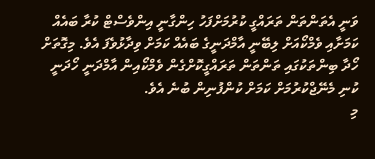ވަނީ އެތަންތަން ތަރައްގީ ކުރުމަށްފަހު ހިންގާނީ އިންވެސްޓް ކުރާ ބައެއް ކަމަށާއި ވެމްކޯއަށް ލިބޭނީ އާމްދަނީގެ ބައެއް ކަމަށް ވިދާޅުވެފަ އެވެ. މިގޮތަށް ހޯދާ ބިންތަކުގައި ތަންތަން ތަރައްގީކޮށްގެން ވެމްކޯއިން އާމްދަނީ ހޯދަނީ ކުނި މެނޭޖްކުރުމަށް ކަމަށް ކުންފުނިން ބުނެ އެވެ.
މި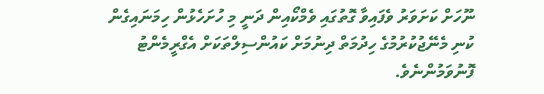ނޫހަށް ކަށަވަރު ވެފައިވާ ގޮތުގައި ވެމްކޯއިން ދަނީ މި ހުށަހެޅުން ހިމަނައިގެން ކުނި މެނޭޖުކުރުމުގެ ހިދުމަތް ދިނުމަށް ކައުންސިލްތަކަށް އެގްރީމެންޓު ފޮނުވަމުންނެވެ.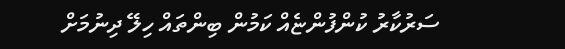ސަރުކާރު ކުންފުންޏެއް ކަމުން ބިންތައް ހިލޭ ދިނުމަށް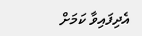އެދިފައިވާ ކަމަށް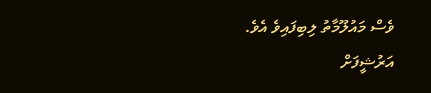ވެސް މައުލޫމާތު ލިބިފައިވެ އެވެ.
އަރުޝީފަށް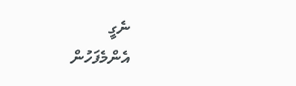ނެގީ
އެންމެފަހުން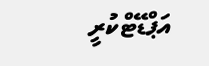އަޕްޑޭޓްކުރީ